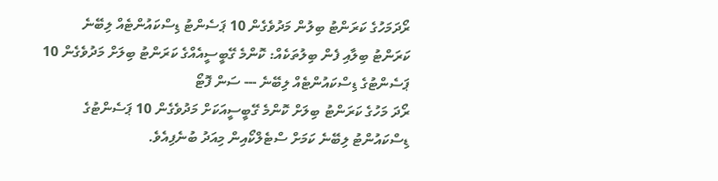ރޯދަމަހުގެ ކަރަންޓު ބިލުން މަދުވެގެން 10 ޕަސެންޓު ޑިސްކައުންޓެއް ލިބޭނެ
ކަރަންޓު ބިލާއި ފެން ބިލުތަކެއް: ކޮންމެ ގޭބީސީއެއްގެ ކަރަންޓު ބިލަށް މަދުވެގެން 10 ޕަސެންޓުގެ ޑިސްކައުންޓެއް ލިބޭނެ --- ސަން ފޮޓޯ
ރޯދަ މަހުގެ ކަރަންޓު ބިލަށް ކޮންމެ ގޭބީސީއަކަށް މަދުވެގެން 10 ޕަސެންޓުގެ ޑިސްކައުންޓު ލިބޭނެ ކަމަށް ސްޓެލްކޯއިން މިއަދު ބުނެފިއެވެ.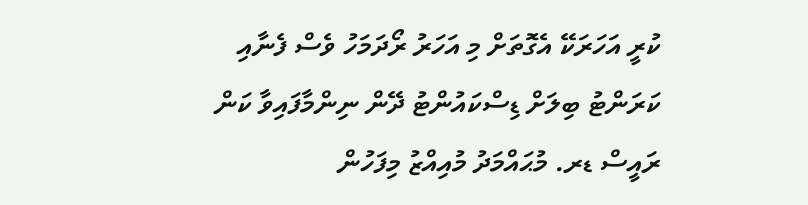ކުރީ އަހަރަކޭ އެގޮތަށް މި އަހަރު ރޯދަމަހު ވެސް ފެނާއި ކަރަންޓު ބިލަށް ޑިސްކައުންޓު ދޭން ނިންމާފައިވާ ކަން ރައީސް ޑރ. މުޙައްމަދު މުއިއްޒު މިފަހުން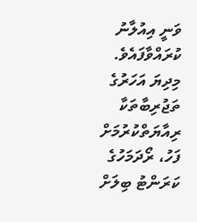ވަނީ އިއުލާނު ކުރައްވާފައެވެ.
މިދިޔަ އަހަރުގެ ތަޖުރިބާތަކާ ރިއާޔަތްކުރުމަށް ފަހު، ރޯދަމަހުގެ ކަރަންޓު ބިލަށް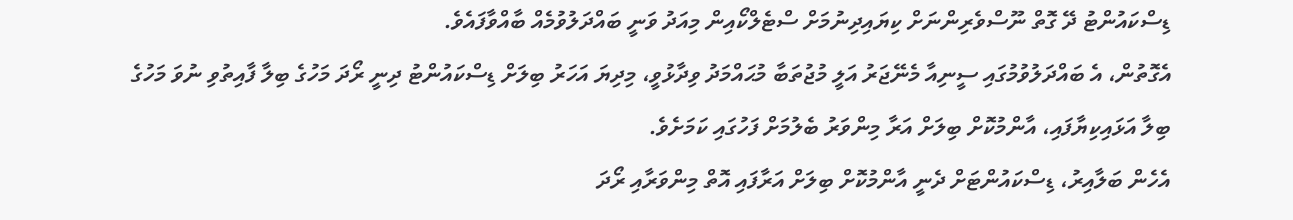ޑިސްކައުންޓު ދޭ ގޮތް ނޫސްވެރިންނަށް ކިޔައިދިނުމަށް ސްޓެލްކޯއިން މިއަދު ވަނީ ބައްދަލުވުމެއް ބާއްވާފައެވެ.
އެގޮތުން، އެ ބައްދަލުވުމުގައި ސީނިއާ މެނޭޖަރު އަލީ މުޖުތަބާ މުޙައްމަދު ވިދާޅުވީ، މިދިޔަ އަހަރު ބިލަށް ޑިސްކައުންޓު ދިނީ ރޯދަ މަހުގެ ބިލާ ފާއިތުވި ނުވަ މަހުގެ ބިލާ އަޅައިކިޔާފައި، އާންމުކޮށް ބިލަށް އަރާ މިންވަރު ބެލުމަށް ފަހުގައި ކަމަށެވެ.
އެހެން ބަލާއިރު، ޑިސްކައުންޓަށް ދެނީ އާންމުކޮށް ބިލަށް އަރާފައި އޮތް މިންވަރާއި ރޯދަ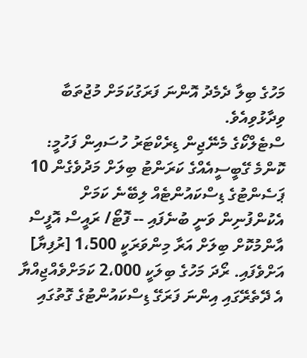މަހުގެ ބިލާ ދެމެދު އޮންނަ ފަރަގުކަމަށް މުޖުތަބާ ވިދާޅުވިއެވެ.
ސްޓެލްކޯގެ މެނޭޖިން ޑިރެކްޓަރު ހުސައިން ފަހުމީ: ކޮންމެ ގޭބީސީއެއްގެ ކަރަންޓު ބިލަށް މަދުވެގެން 10 ޕަސެންޓުގެ ޑިސްކައުންޓެއް ލިބޭނެ ކަމަށް އެކުންފުނިން ވަނީ ބުނެފައި -- ފޮޓޯ/ ރައީސް އޮފީސް
އާންމުކޮށް ބިލަށް އަރާ މިންވަރަކީ 1،500 [ރުފިޔާ] އަށްވެފައި. ރޯދަ މަހުގެ ބިލަކީ 2،000 ކަމަށްވެއްޖިއްޔާ އެ ދޭތެރޭގައި އިންނަ ފަރަގޭ ޑިސްކައުންޓުގެ ގޮތުގައި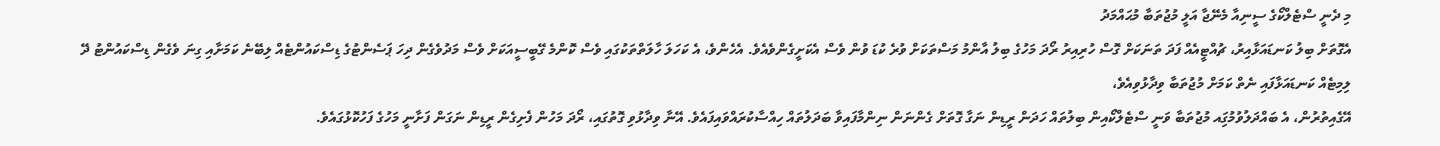މި ދެނީ ސްޓެލްކޯގެ ސީނިއާ މެނޭޖާ އަލީ މުޖުތަބާ މުޙައްމަދު
އެގޮތަށް ބިލު ކަނޑައަޅާއިރު، ޗުއްޓީއެއް ފަދަ ތަނަކަށް ގޮސް ހުރިއިރު ރޯދަ މަހުގެ ބިލު އާންމު މަސްތަކަށް ވުރެ ކުޑަ ވުން ވެސް އެކަށީގެންވެއެވެ. އެހެންވެ، އެ ކަހަލަ ހާލަތްތަކުގައި ވެސް ކޮންމެ ގޭބީސީއަކަށް ވެސް މަދުވެގެން ދިހަ ޕަސެންޓުގެ ޑިސްކައުންޓެއް ލިބޭނެ ކަމަށާއި ގިނަ ވެގެން ޑިސްކައުންޓު ދޭ ލިމިޓެއް ކަނޑައަޅާފައި ނެތް ކަމަށް މުޖުތަބާ ވިދާޅުވިއެވެ،
އޭގެއިތުރުން، އެ ބައްދަލުވުމުގަިއ މުޖުތަބާ ވަނީ ސްޓެލްކޯއިން ބިލުތައް ހަދަން ރީޑިން ނަގާ ގޮތަށް ގެންނަން ނިންމާފައިވާ ބަދަލުތައް ހިއްސާކުރައްވައިފައެވެ. އޭނާ ވިދާޅުވި ގޮތުގައި، ރޯދަ މަހުން ފެށިގެން ރީޑިން ނަގަން ފަށާނީ މަހުގެ ފަހުކޮޅުގައެވެ.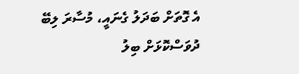އެ ގޮތަށް ބަދަލު ގެނައީ، މުސާރަ ލިބޭ ދުވަސްކޮޅަށް ބިލު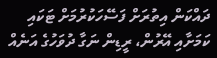ދައްކަން އިތުރަށް ފަސޭހަކުރުމަށް ޓަކައި ކަމަށާއި އޭރުން، ރީޑިން ނަގާ ދުވަހުގެ އަނެއް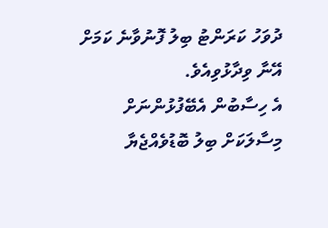ދުވަހު ކަރަންޓު ބިލު ފޮނުވާނެ ކަމަށް އޭނާ ވިދާޅުވިއެވެ.
އެ ހިސާބުން އެބޭފުޅުންނަށް މިސާލަކަށް ބިލު ބޮޑުވެއްޖެޔާ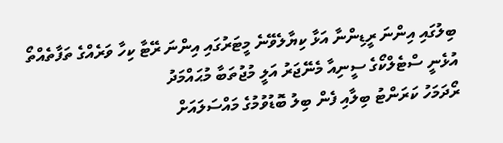ބިލުގައި އިންނަ ރީޑިންނާ އަޅާ ކިޔާލެވޭނެ މީޓަރުގައި އިންނަ ރޭޓާ ކިހާ ވަރެއްގެ ތަފާތެއްތޯ އުޅެނީ ސްޓެލްކޯގެ ސީނިއާ މެނޭޖަރު އަލީ މުޖުތަބާ މުޙައްމަދު
ރޯދަމަހު ކަރަންޓު ބިލާއި ފެން ބިލު ބޮޑުވުމުގެ މައްސަލައަށް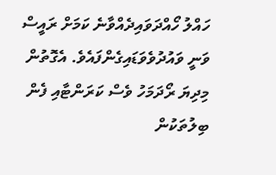ހައްލު ހޯއްދަވައިދެއްވާނެ ކަމަށް ރައީސް ވަނީ ވައުދުވެވަޑައިގެންފައެވެ. އެގޮތުން މިދިޔަ ރޯދަމަހު ވެސް ކަރަންޓާއި ފެން ބިލުތަކުން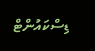ޑިސްކައުންޓް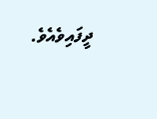ދީފައިވެއެވެ.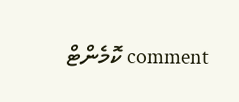comment ކޮމެންޓް